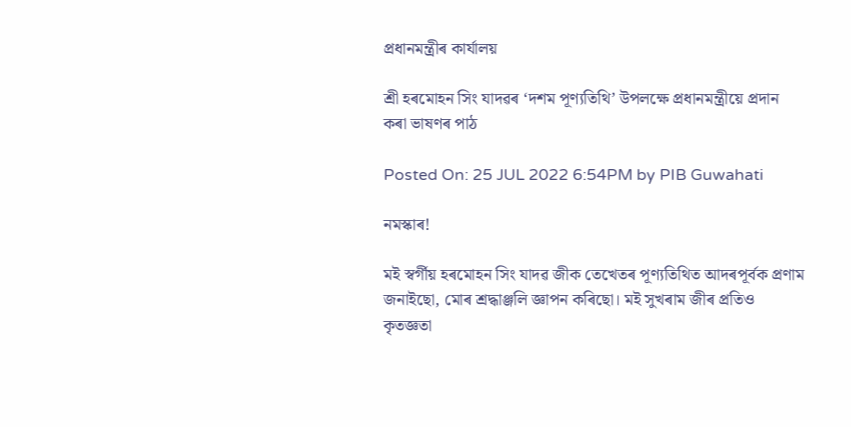প্ৰধানমন্ত্ৰীৰ কাৰ্যালয়

শ্ৰী হৰমোহন সিং যাদৱৰ ‘দশম পূণ্যতিথি’ উপলক্ষে প্ৰধানমন্ত্ৰীয়ে প্ৰদান কৰা ভাষণৰ পাঠ

Posted On: 25 JUL 2022 6:54PM by PIB Guwahati

নমস্কাৰ!

মই স্বৰ্গীয় হৰমোহন সিং যাদৱ জীক তেখেতৰ পূণ্যতিথিত আদৰপূৰ্বক প্ৰণাম জনাইছো, মোৰ শ্ৰদ্ধাঞ্জলি জ্ঞাপন কৰিছো। মই সুখৰাম জীৰ প্ৰতিও কৃতজ্ঞতা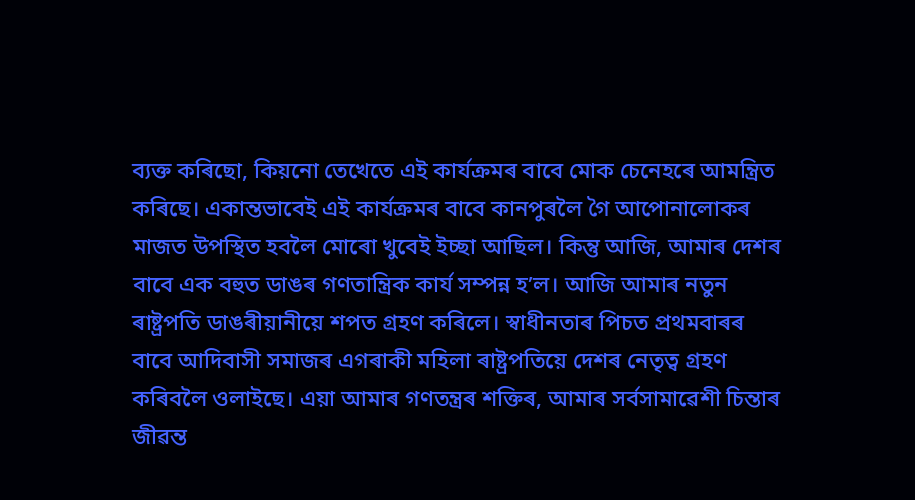ব্যক্ত কৰিছো, কিয়নো তেখেতে এই কাৰ্যক্ৰমৰ বাবে মোক চেনেহৰে আমন্ত্ৰিত কৰিছে। একান্তভাবেই এই কাৰ্যক্ৰমৰ বাবে কানপুৰলৈ গৈ আপোনালোকৰ মাজত উপস্থিত হবলৈ মোৰো খুবেই ইচ্ছা আছিল। কিন্তু আজি, আমাৰ দেশৰ বাবে এক বহুত ডাঙৰ গণতান্ত্ৰিক কাৰ্য সম্পন্ন হ’ল। আজি আমাৰ নতুন ৰাষ্ট্ৰপতি ডাঙৰীয়ানীয়ে শপত গ্ৰহণ কৰিলে। স্বাধীনতাৰ পিচত প্ৰথমবাৰৰ বাবে আদিবাসী সমাজৰ এগৰাকী মহিলা ৰাষ্ট্ৰপতিয়ে দেশৰ নেতৃত্ব গ্ৰহণ কৰিবলৈ ওলাইছে। এয়া আমাৰ গণতন্ত্ৰৰ শক্তিৰ, আমাৰ সৰ্বসামাৱেশী চিন্তাৰ জীৱন্ত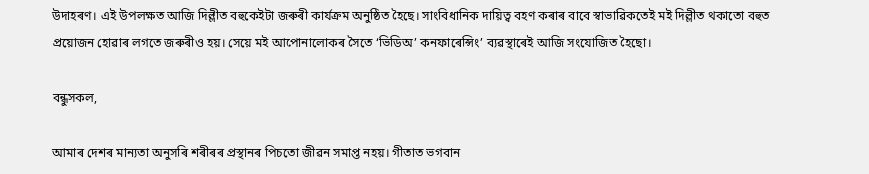উদাহৰণ। এই উপলক্ষত আজি দিল্লীত বহুকেইটা জৰুৰী কাৰ্যক্ৰম অনুষ্ঠিত হৈছে। সাংবিধানিক দায়িত্ব বহণ কৰাৰ বাবে স্বাভাৱিকতেই মই দিল্লীত থকাতো বহুত প্ৰয়োজন হোৱাৰ লগতে জৰুৰীও হয়। সেয়ে মই আপোনালোকৰ সৈতে ‘ভিডিঅ’ কনফাৰেন্সিং’ ব্যৱস্থাৰেই আজি সংযোজিত হৈছো।

বন্ধুসকল,

আমাৰ দেশৰ মান্যতা অনুসৰি শৰীৰৰ প্ৰস্থানৰ পিচতো জীৱন সমাপ্ত নহয়। গীতাত ভগবান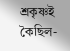শ্ৰকৃষ্ণই কৈছিল-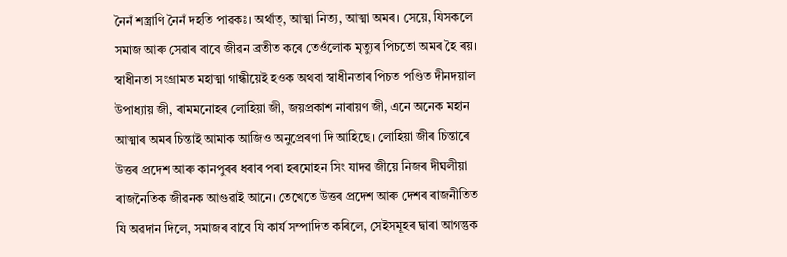নৈনঁ শস্ত্ৰাণি নৈনঁ দহতি পাৱকঃ। অৰ্থাত্, আত্মা নিত্য, আত্মা অমৰ। সেয়ে, যিসকলে সমাজ আৰু সেৱাৰ বাবে জীৱন ব্ৰতীত কৰে তেওঁলোক মৃত্যুৰ পিচতো অমৰ হৈ ৰয়। স্বাধীনতা সংগ্ৰামত মহাত্মা গান্ধীয়েই হওক অথবা স্বাধীনতাৰ পিচত পণ্ডিত দীনদয়াল উপাধ্যায় জী, ৰামমনোহৰ লোহিয়া জী, জয়প্ৰকাশ নাৰায়ণ জী, এনে অনেক মহান আত্মাৰ অমৰ চিন্তাই আমাক আজিও অনুপ্ৰেৰণা দি আহিছে। লোহিয়া জীৰ চিন্তাৰে উত্তৰ প্ৰদেশ আৰু কানপুৰৰ ধৰাৰ পৰা হৰমোহন সিং যাদৱ জীয়ে নিজৰ দীঘলীয়া ৰাজনৈতিক জীৱনক আগুৱাই আনে। তেখেতে উত্তৰ প্ৰদেশ আৰু দেশৰ ৰাজনীতিত যি অৱদান দিলে, সমাজৰ বাবে যি কাৰ্য সম্পাদিত কৰিলে, সেইসমূহৰ দ্বাৰা আগন্তুক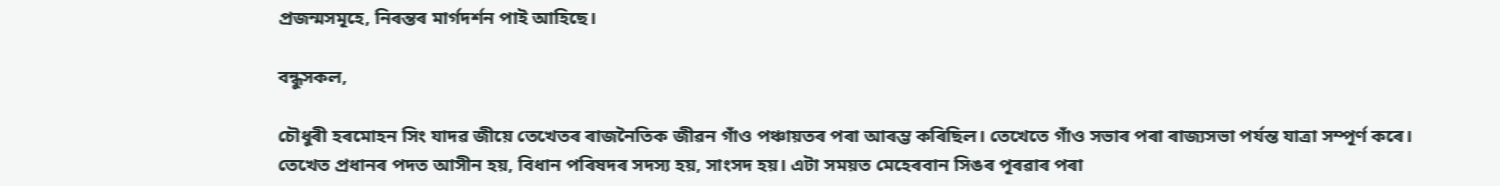প্ৰজন্মসমূহে, নিৰন্তৰ মাৰ্গদৰ্শন পাই আহিছে।

বন্ধুসকল,

চৌধুৰী হৰমোহন সিং যাদৱ জীয়ে তেখেতৰ ৰাজনৈতিক জীৱন গাঁও পঞ্চায়তৰ পৰা আৰম্ভ কৰিছিল। তেখেতে গাঁও সভাৰ পৰা ৰাজ্যসভা পৰ্যন্ত যাত্ৰা সম্পূৰ্ণ কৰে। তেখেত প্ৰধানৰ পদত আসীন হয়, বিধান পৰিষদৰ সদস্য হয়, সাংসদ হয়। এটা সময়ত মেহেৰবান সিঙৰ পূৰৱাৰ পৰা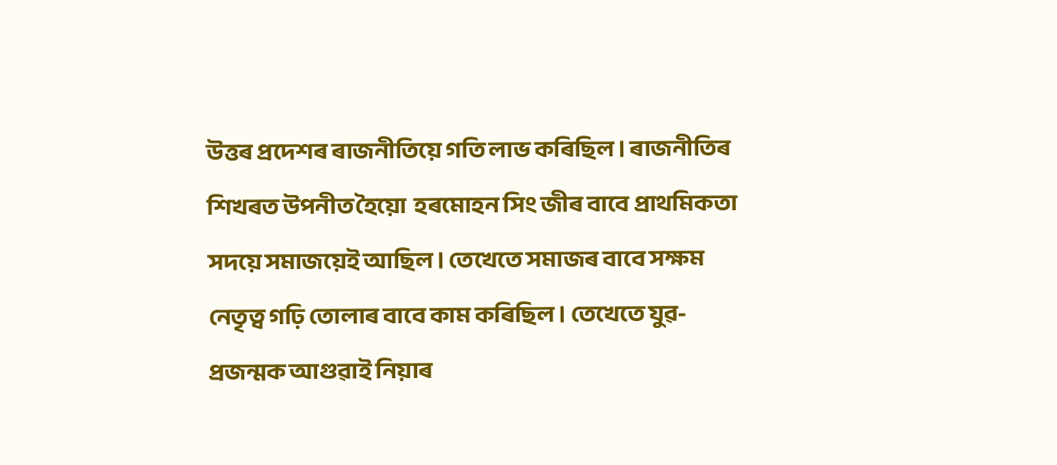উত্তৰ প্ৰদেশৰ ৰাজনীতিয়ে গতি লাভ কৰিছিল। ৰাজনীতিৰ শিখৰত উপনীত হৈয়ো  হৰমোহন সিং জীৰ বাবে প্ৰাথমিকতা সদয়ে সমাজয়েই আছিল। তেখেতে সমাজৰ বাবে সক্ষম নেতৃত্ব গঢ়ি তোলাৰ বাবে কাম কৰিছিল। তেখেতে যুৱ-প্ৰজন্মক আগুৱাই নিয়াৰ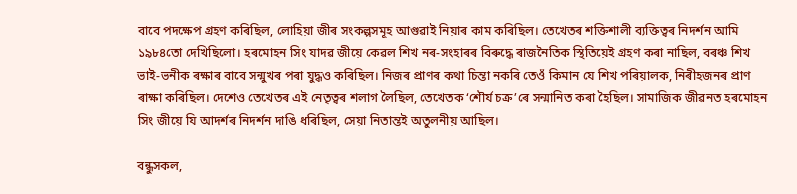বাবে পদক্ষেপ গ্ৰহণ কৰিছিল, লোহিয়া জীৰ সংকল্পসমূহ আগুৱাই নিয়াৰ কাম কৰিছিল। তেখেতৰ শক্তিশালী ব্যক্তিত্বৰ নিদৰ্শন আমি ১৯৮৪তো দেখিছিলো। হৰমোহন সিং যাদৱ জীয়ে কেৱল শিখ নৰ-সংহাৰৰ বিৰুদ্ধে ৰাজনৈতিক স্থিতিয়েই গ্ৰহণ কৰা নাছিল, বৰঞ্চ শিখ ভাই-ভনীক ৰক্ষাৰ বাবে সন্মুখৰ পৰা যুদ্ধও কৰিছিল। নিজৰ প্ৰাণৰ কথা চিন্তা নকৰি তেওঁ কিমান যে শিখ পৰিয়ালক, নিৰীহজনৰ প্ৰাণ ৰাক্ষা কৰিছিল। দেশেও তেখেতৰ এই নেতৃত্বৰ শলাগ লৈছিল, তেখেতক ‘শৌৰ্য চক্ৰ’ৰে সন্মানিত কৰা হৈছিল। সামাজিক জীৱনত হৰমোহন সিং জীয়ে যি আদৰ্শৰ নিদৰ্শন দাঙি ধৰিছিল, সেয়া নিতান্তই অতুলনীয় আছিল।

বন্ধুসকল,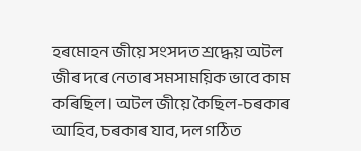হৰমোহন জীয়ে সংসদত শ্ৰদ্ধেয় অটল জীৰ দৰে নেতাৰ সমসাময়িক ভাবে কাম কৰিছিল। অটল জীয়ে কৈছিল-চৰকাৰ আহিব, চৰকাৰ যাব, দল গঠিত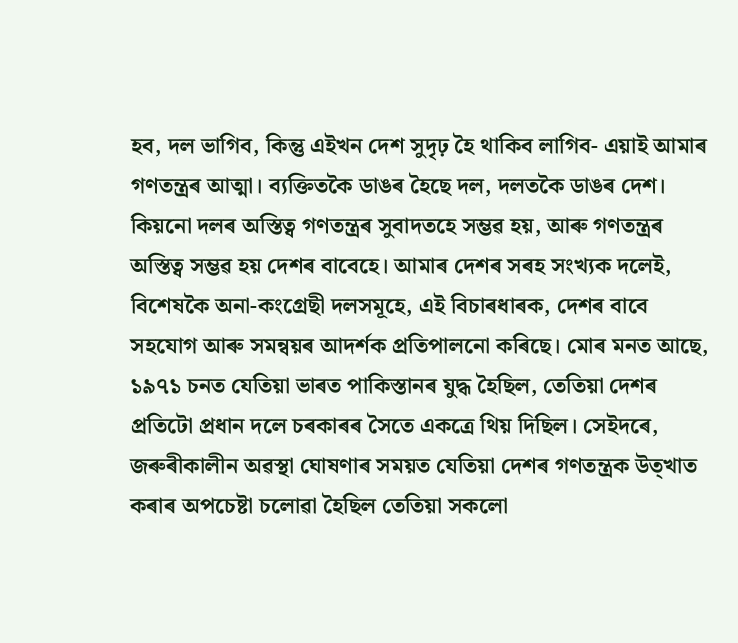হব, দল ভাগিব, কিন্তু এইখন দেশ সুদৃঢ় হৈ থাকিব লাগিব- এয়াই আমাৰ গণতন্ত্ৰৰ আত্মা। ব্যক্তিতকৈ ডাঙৰ হৈছে দল, দলতকৈ ডাঙৰ দেশ। কিয়নো দলৰ অস্তিত্ব গণতন্ত্ৰৰ সুবাদতহে সম্ভৱ হয়, আৰু গণতন্ত্ৰৰ অস্তিত্ব সম্ভৱ হয় দেশৰ বাবেহে। আমাৰ দেশৰ সৰহ সংখ্যক দলেই, বিশেষকৈ অনা-কংগ্ৰেছী দলসমূহে, এই বিচাৰধাৰক, দেশৰ বাবে সহযোগ আৰু সমন্বয়ৰ আদৰ্শক প্ৰতিপালনো কৰিছে। মোৰ মনত আছে, ১৯৭১ চনত যেতিয়া ভাৰত পাকিস্তানৰ যুদ্ধ হৈছিল, তেতিয়া দেশৰ প্ৰতিটো প্ৰধান দলে চৰকাৰৰ সৈতে একত্ৰে থিয় দিছিল। সেইদৰে, জৰুৰীকালীন অৱস্থা ঘোষণাৰ সময়ত যেতিয়া দেশৰ গণতন্ত্ৰক উত্খাত কৰাৰ অপচেষ্টা চলোৱা হৈছিল তেতিয়া সকলো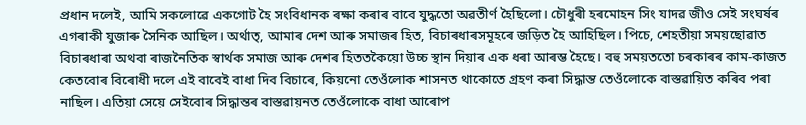প্ৰধান দলেই, আমি সকলোৱে একগোট হৈ সংবিধানক ৰক্ষা কৰাৰ বাবে যুদ্ধতো অৱতীৰ্ণ হৈছিলো। চৌধুৰী হৰমোহন সিং যাদৱ জীও সেই সংঘৰ্ষৰ এগৰাকী যুজাৰু সৈনিক আছিল। অৰ্থাত্, আমাৰ দেশ আৰু সমাজৰ হিত, বিচাৰধাৰসমূহৰে জড়িত হৈ আহিছিল। পিচে, শেহতীয়া সময়ছোৱাত বিচাৰধাৰা অথবা ৰাজনৈতিক স্বাৰ্থক সমাজ আৰু দেশৰ হিততকৈয়ো উচ্চ স্থান দিয়াৰ এক ধৰা আৰম্ভ হৈছে। বহু সময়ততো চৰকাৰৰ কাম-কাজত কেতবোৰ বিৰোধী দলে এই বাবেই বাধা দিব বিচাৰে, কিয়নো তেওঁলোক শাসনত থাকোতে গ্ৰহণ কৰা সিদ্ধান্ত তেওঁলোকে বাস্তৱায়িত কৰিব পৰা নাছিল। এতিয়া সেয়ে সেইবোৰ সিদ্ধান্তৰ বাস্তৱায়নত তেওঁলোকে বাধা আৰোপ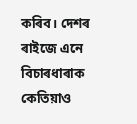কৰিব। দেশৰ ৰাইজে এনে বিচাৰধাৰাক কেতিয়াও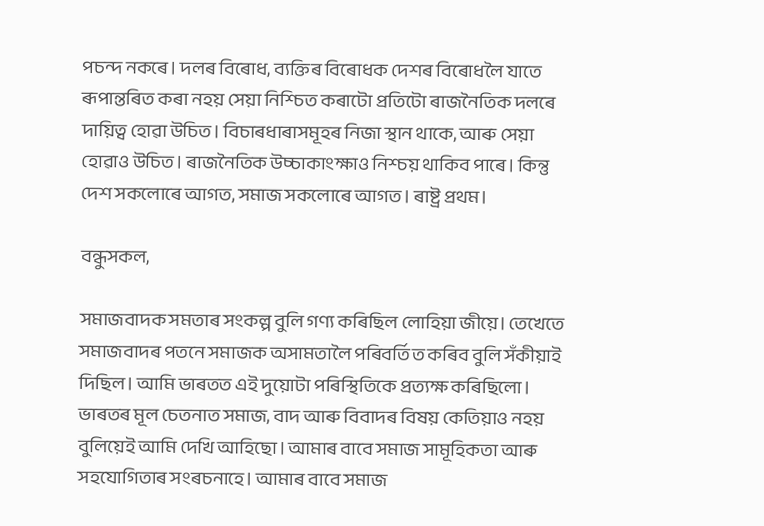পচন্দ নকৰে। দলৰ বিৰোধ, ব্যক্তিৰ বিৰোধক দেশৰ বিৰোধলৈ যাতে ৰূপান্তৰিত কৰা নহয় সেয়া নিশ্চিত কৰাটো প্ৰতিটো ৰাজনৈতিক দলৰে দায়িত্ব হোৱা উচিত। বিচাৰধাৰাসমূহৰ নিজা স্থান থাকে, আৰু সেয়া হোৱাও উচিত। ৰাজনৈতিক উচ্চাকাংক্ষাও নিশ্চয় থাকিব পাৰে। কিন্তু দেশ সকলোৰে আগত, সমাজ সকলোৰে আগত। ৰাষ্ট্ৰ প্ৰথম।

বন্ধুসকল,

সমাজবাদক সমতাৰ সংকল্প বুলি গণ্য কৰিছিল লোহিয়া জীয়ে। তেখেতে সমাজবাদৰ পতনে সমাজক অসামতালৈ পৰিবৰ্তিত কৰিব বুলি সঁকীয়াই দিছিল। আমি ভাৰতত এই দুয়োটা পৰিস্থিতিকে প্ৰত্যক্ষ কৰিছিলো। ভাৰতৰ মূল চেতনাত সমাজ, বাদ আৰু বিবাদৰ বিষয় কেতিয়াও নহয় বুলিয়েই আমি দেখি আহিছো। আমাৰ বাবে সমাজ সামূহিকতা আৰু সহযোগিতাৰ সংৰচনাহে। আমাৰ বাবে সমাজ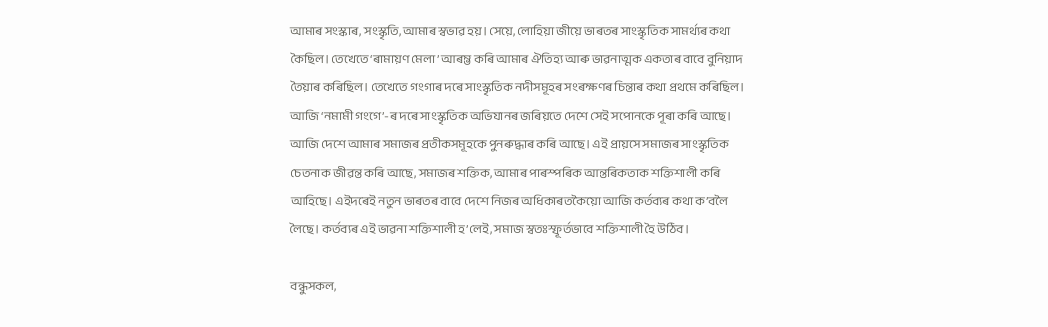আমাৰ সংস্কাৰ, সংস্কৃতি, আমাৰ স্বভাৱ হয়। সেয়ে, লোহিয়া জীয়ে ভাৰতৰ সাংস্কৃতিক সামৰ্থ্যৰ কথা কৈছিল। তেখেতে ‘ৰামায়ণ মেলা’ আৰম্ভ কৰি আমাৰ ঐতিহ্য আৰু ভাৱনাত্মক একতাৰ বাবে বুনিয়াদ তৈয়াৰ কৰিছিল। তেখেতে গংগাৰ দৰে সাংস্কৃতিক নদীসমূহৰ সংৰক্ষণৰ চিন্তাৰ কথা প্ৰথমে কৰিছিল। আজি ‘নমামী গংগে’-ৰ দৰে সাংস্কৃতিক অভিযানৰ জৰিয়তে দেশে সেই সপোনকে পূৰা কৰি আছে। আজি দেশে আমাৰ সমাজৰ প্ৰতীকসমূহকে পুনৰুদ্ধাৰ কৰি আছে। এই প্ৰায়সে সমাজৰ সাংস্কৃতিক চেতনাক জীৱন্ত কৰি আছে, সমাজৰ শক্তিক, আমাৰ পাৰস্পৰিক আন্তৰিকতাক শক্তিশালী কৰি আহিছে। এইদৰেই নতুন ভাৰতৰ বাবে দেশে নিজৰ অধিকাৰতকৈয়ো আজি কৰ্তব্যৰ কথা ক’বলৈ লৈছে। কৰ্তব্যৰ এই ভাৱনা শক্তিশালী হ’লেই, সমাজ স্বতঃস্ফূৰ্তভাবে শক্তিশালী হৈ উঠিব।

বন্ধুসকল,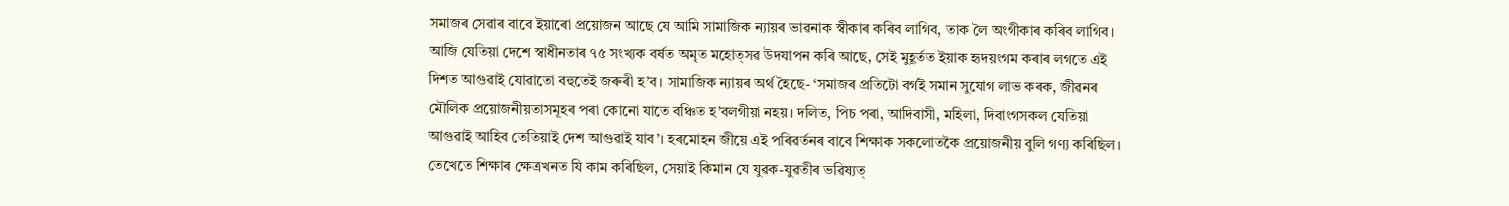সমাজৰ সেৱাৰ বাবে ইয়াৰো প্ৰয়োজন আছে যে আমি সামাজিক ন্যায়ৰ ভাৱনাক স্বীকাৰ কৰিব লাগিব, তাক লৈ অংগীকাৰ কৰিব লাগিব। আজি যেতিয়া দেশে স্বাধীনতাৰ ৭৫ সংখ্যক বৰ্ষত অমৃত মহোত্সৱ উদযাপন কৰি আছে, সেই মুহূৰ্তত ইয়াক হৃদয়ংগম কৰাৰ লগতে এই দিশত আগুৱাই যোৱাতো বহুতেই জৰুৰী হ’ব। সামাজিক ন্যায়ৰ অৰ্থ হৈছে- ‘সমাজৰ প্ৰতিটো বৰ্গই সমান সুযোগ লাভ কৰক, জীৱনৰ মৌলিক প্ৰয়োজনীয়তাসমূহৰ পৰা কোনো যাতে বঞ্চিত হ’বলগীয়া নহয়। দলিত, পিচ পৰা, আদিবাসী, মহিলা, দিবাংগসকল যেতিয়া আগুৱাই আহিব তেতিয়াই দেশ আগুৱাই যাব’। হৰমোহন জীয়ে এই পৰিৱৰ্তনৰ বাবে শিক্ষাক সকলোতকৈ প্ৰয়োজনীয় বুলি গণ্য কৰিছিল। তেখেতে শিক্ষাৰ ক্ষেত্ৰখনত যি কাম কৰিছিল, সেয়াই কিমান যে যুৱক-যুৱতীৰ ভৱিষ্যত্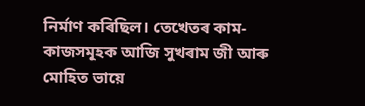নিৰ্মাণ কৰিছিল। তেখেতৰ কাম-কাজসমূহক আজি সুখৰাম জী আৰু মোহিত ভায়ে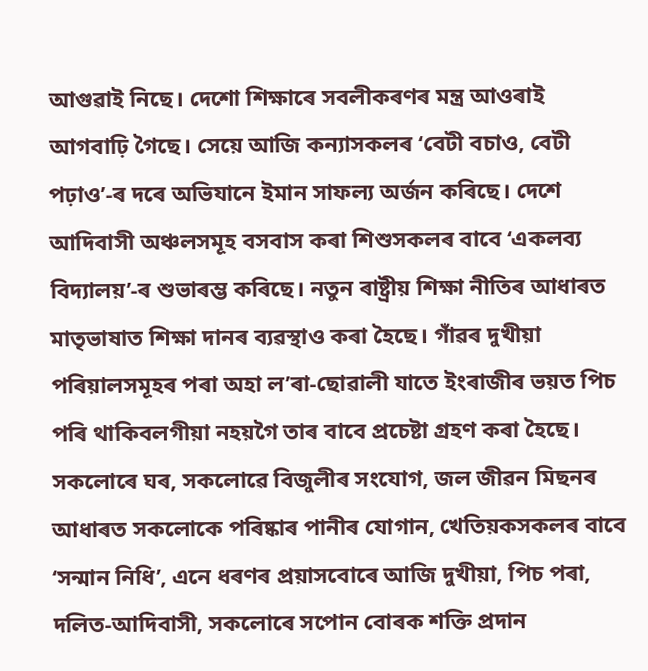আগুৱাই নিছে। দেশো শিক্ষাৰে সবলীকৰণৰ মন্ত্ৰ আওৰাই আগবাঢ়ি গৈছে। সেয়ে আজি কন্যাসকলৰ ‘বেটী বচাও, বেটী পঢ়াও’-ৰ দৰে অভিযানে ইমান সাফল্য অৰ্জন কৰিছে। দেশে আদিবাসী অঞ্চলসমূহ বসবাস কৰা শিশুসকলৰ বাবে ‘একলব্য বিদ্যালয়’-ৰ শুভাৰম্ভ কৰিছে। নতুন ৰাষ্ট্ৰীয় শিক্ষা নীতিৰ আধাৰত মাতৃভাষাত শিক্ষা দানৰ ব্যৱস্থাও কৰা হৈছে। গাঁৱৰ দুখীয়া পৰিয়ালসমূহৰ পৰা অহা ল’ৰা-ছোৱালী যাতে ইংৰাজীৰ ভয়ত পিচ পৰি থাকিবলগীয়া নহয়গৈ তাৰ বাবে প্ৰচেষ্টা গ্ৰহণ কৰা হৈছে। সকলোৰে ঘৰ, সকলোৱে বিজুলীৰ সংযোগ, জল জীৱন মিছনৰ আধাৰত সকলোকে পৰিষ্কাৰ পানীৰ যোগান, খেতিয়কসকলৰ বাবে ‘সন্মান নিধি’, এনে ধৰণৰ প্ৰয়াসবোৰে আজি দুখীয়া, পিচ পৰা, দলিত-আদিবাসী, সকলোৰে সপোন বোৰক শক্তি প্ৰদান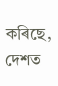কৰিছে, দেশত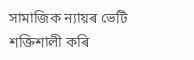সামাজিক ন্যায়ৰ ভেটি শক্তিশালী কৰি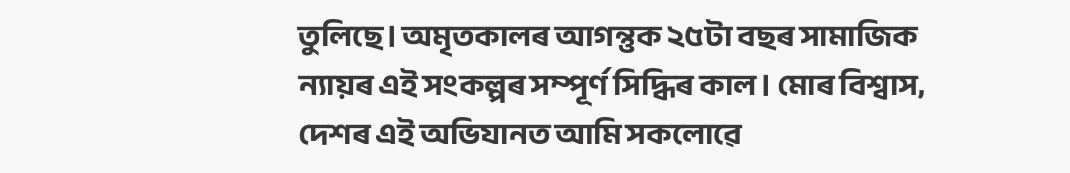তুলিছে। অমৃতকালৰ আগন্তুক ২৫টা বছৰ সামাজিক ন্যায়ৰ এই সংকল্পৰ সম্পূৰ্ণ সিদ্ধিৰ কাল। মোৰ বিশ্বাস, দেশৰ এই অভিযানত আমি সকলোৱে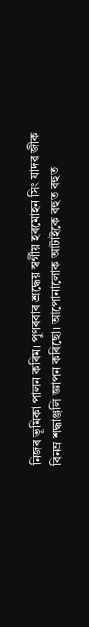নিজৰ ভূমিকা পালন কৰিম। পুণৰবাৰ শ্ৰদ্ধেয় স্বৰ্গীয় হৰমোহন সিং যাদৱ জীক বিনম্ৰ শদ্ধাঞ্জলি জ্ঞাপন কৰিছো। আপোনালোক আটাইকে বহুত বহুত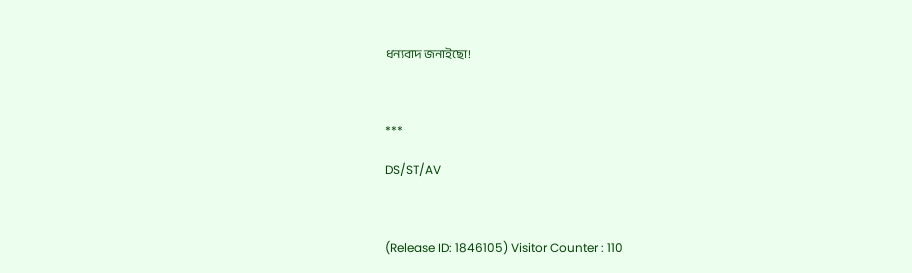ধন্যবাদ জনাইছো!



***

DS/ST/AV



(Release ID: 1846105) Visitor Counter : 110